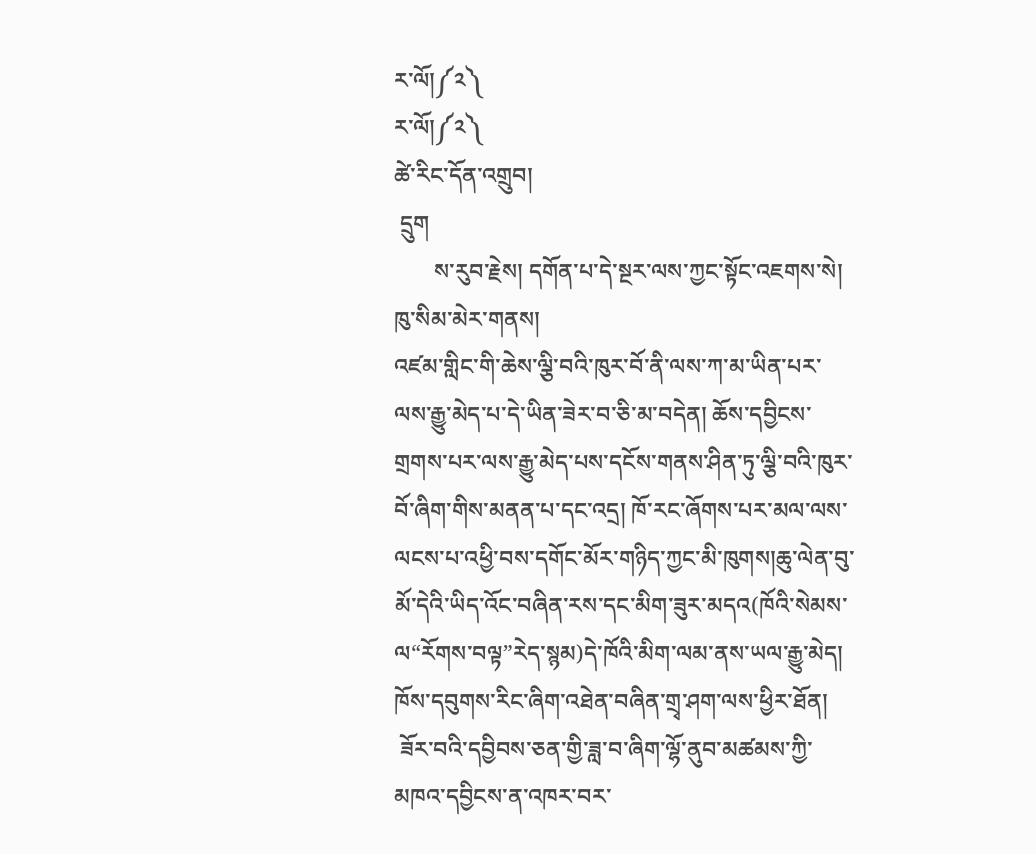ར་ལོ།༼༢༽
ར་ལོ།༼༢༽
ཚེ་རིང་དོན་འགྲུབ།
 དྲུག
       ས་རུབ་རྗེས། དགོན་པ་དེ་སྔར་ལས་ཀྱང་སྟོང་འཇགས་སེ། ཁུ་སིམ་མེར་གནས།
འཛམ་གླིང་གི་ཆེས་ལྕི་བའི་ཁུར་བོ་ནི་ལས་ཀ་མ་ཡིན་པར་ལས་རྒྱུ་མེད་པ་དེ་ཡིན་ཟེར་བ་ཅི་མ་བདེན། ཆོས་དབྱིངས་གྲགས་པར་ལས་རྒྱུ་མེད་པས་དངོས་གནས་ཤིན་ཏུ་ལྕི་བའི་ཁུར་བོ་ཞིག་གིས་མནན་པ་དང་འདྲ། ཁོ་རང་ཞོགས་པར་མལ་ལས་ལངས་པ་འཕྱི་བས་དགོང་མོར་གཉིད་ཀྱང་མི་ཁུགས།ཆུ་ལེན་བུ་མོ་དེའི་ཡིད་འོང་བཞིན་རས་དང་མིག་ཟུར་མདའ(ཁོའི་སེམས་ལ“རོགས་བལྟ”རེད་སྙམ)དེ་ཁོའི་མིག་ལམ་ནས་ཡལ་རྒྱུ་མེད། ཁོས་དབུགས་རིང་ཞིག་འཐེན་བཞིན་གྲྭ་ཤག་ལས་ཕྱིར་ཐོན།
 ཟོར་བའི་དབྱིབས་ཅན་གྱི་ཟླ་བ་ཞིག་ལྷོ་ནུབ་མཚམས་ཀྱི་མཁའ་དབྱིངས་ན་འཁར་བར་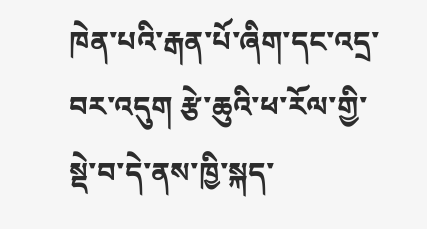ཁེན་པའི་རྒན་པོ་ཞིག་དང་འདྲ་བར་འདུག རྩེ་ཆུའི་ཕ་རོལ་གྱི་སྡེ་བ་དེ་ནས་ཁྱི་སྐད་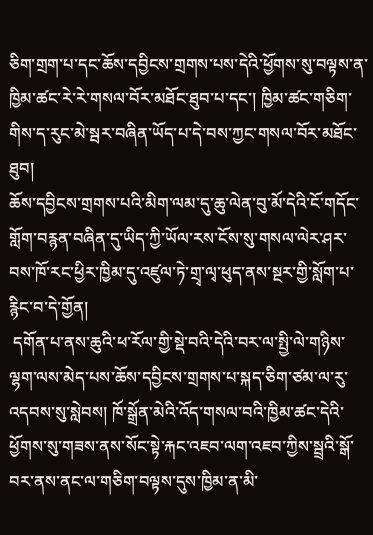ཅིག་གྲག་པ་དང་ཆོས་དབྱིངས་གྲགས་པས་དེའི་ཕྱོགས་སུ་བལྟས་ན་ཁྱིམ་ཚང་རེ་རེ་གསལ་བོར་མཐོང་ཐུབ་པ་དང་། ཁྱིམ་ཚང་གཅིག་གིས་ད་རུང་མེ་སྦར་བཞིན་ཡོད་པ་དེ་བས་ཀྱང་གསལ་བོར་མཐོང་ཐུབ།
ཆོས་དབྱིངས་གྲགས་པའི་མིག་ལམ་དུ་ཆུ་ལེན་བུ་མོ་དེའི་ངོ་གདོང་གློག་བརྙན་བཞིན་དུ་ཡིད་ཀྱི་ཡོལ་རས་ངོས་སུ་གསལ་ལེར་ཤར་བས་ཁོ་རང་ཕྱིར་ཁྱིམ་དུ་འཛུལ་ཏེ་གྲྭ་ལྭ་ཕུད་ནས་སྔར་གྱི་སློག་པ་རྙིང་བ་དེ་གྱོན།
 དགོན་པ་ནས་ཆུའི་ཕ་རོལ་གྱི་སྡེ་བའི་དེའི་བར་ལ་སྤྱི་ལེ་གཉིས་ལྷག་ལས་མེད་པས་ཆོས་དབྱིངས་གྲགས་པ་སྐད་ཅིག་ཙམ་ལ་རུ་འདབས་སུ་སླེབས། ཁོ་སྒྲོན་མེའི་འོད་གསལ་བའི་ཁྱིམ་ཚང་དེའི་ཕྱོགས་སུ་གཟས་ནས་སོང་སྟེ་རྐང་འཇབ་ལག་འཇབ་ཀྱིས་སྦྲའི་སྒོ་བར་ནས་ནང་ལ་གཅིག་བལྟས་དུས་ཁྱིམ་ན་མི་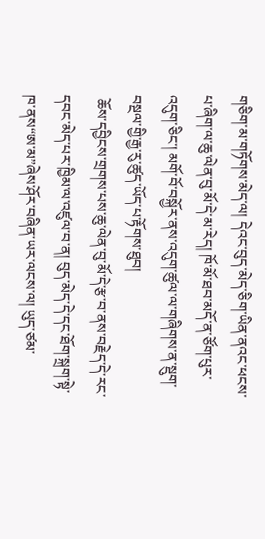གཅིག་མ་གཏོགས་མེད་ལ། དེའང་བུད་མེད་ཅིག་ཡིན་ནའང་ཕངས་པ་ཞིག་ལ་ཆུ་ལེན་བུ་མོ་དེ་མ་རེད། ཁོ་མོ་ཐབ་མདོ་ན་ཙོག་པུར་འདུག་ཅིང་། མགོ་བོ་བསྐྱོར་ནས་འདུག་ཚུལ་ལ་གཞིགས་ན་སྡུག་བསྔལ་གྱི་རྒྱ་རུ་ཚུད་ཡོད་པ་རྟོགས་ཐུབ།
 ཆོས་དབྱིངས་གྲགས་པས་ཆུ་ལེན་བུ་མོ་དེ་རྩ་བ་ནས་བརྗེད་དེ་རང་དབང་མེད་པར་ཁྱིམ་ལ་འཛུལ་བ་ན། བུད་མེད་དེ་དང་ཐོག་སྐྲག་སྟེ་ཁ་ནས“ཨ་མ”ཞེས་ཤོར་བཞིན་ཡར་ལངས་ལ། ཡུད་ཙམ་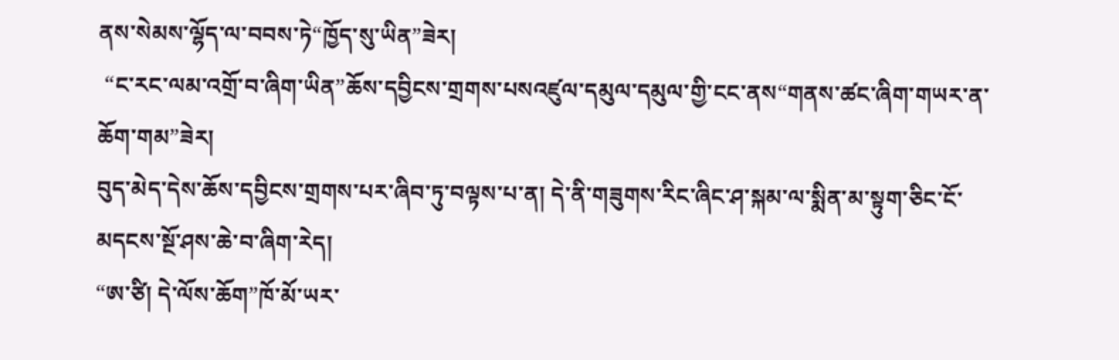ནས་སེམས་ལྷོད་ལ་བབས་ཏེ“ཁྱོད་སུ་ཡིན”ཟེར།
 “ང་རང་ལམ་འགྲོ་བ་ཞིག་ཡིན”ཆོས་དབྱིངས་གྲགས་པསའཛུལ་དམུལ་དམུལ་གྱི་ངང་ནས“གནས་ཚང་ཞིག་གཡར་ན་ཆོག་གམ”ཟེར།
བུད་མེད་དེས་ཆོས་དབྱིངས་གྲགས་པར་ཞིབ་ཏུ་བལྟས་པ་ན། དེ་ནི་གཟུགས་རིང་ཞིང་ཤ་སྐམ་ལ་སྨིན་མ་སྟུག་ཅིང་ངོ་མདངས་སྔོ་ཤས་ཆེ་བ་ཞིག་རེད།
“ཨ་ཙི། དེ་ལོས་ཆོག”ཁོ་མོ་ཡར་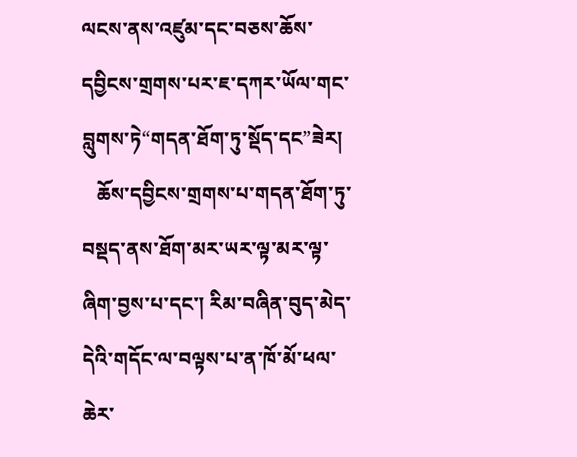ལངས་ནས་འཛུམ་དང་བཅས་ཆོས་དབྱིངས་གྲགས་པར་ཇ་དཀར་ཡོལ་གང་བླུགས་ཏེ“གདན་ཐོག་ཏུ་སྡོད་དང”ཟེར།
   ཆོས་དབྱིངས་གྲགས་པ་གདན་ཐོག་ཏུ་བསྡད་ནས་ཐོག་མར་ཡར་ལྟ་མར་ལྟ་ཞིག་བྱས་པ་དང་། རིམ་བཞིན་བུད་མེད་དེའི་གདོང་ལ་བལྟས་པ་ན་ཁོ་མོ་ཕལ་ཆེར་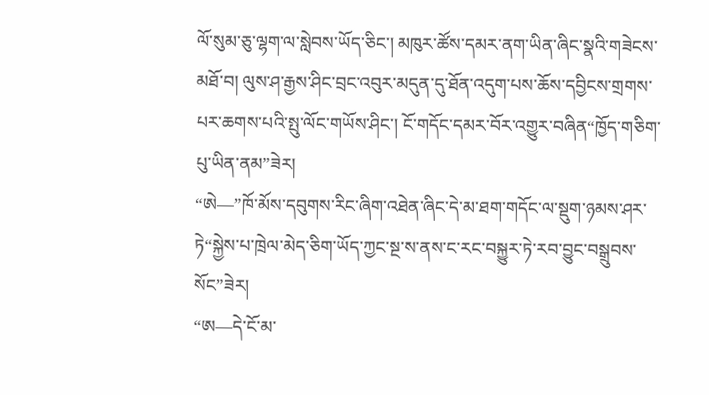ལོ་སུམ་ཅུ་ལྷག་ལ་སླེབས་ཡོད་ཅིང་། མཁུར་ཚོས་དམར་ནག་ཡིན་ཞིང་སྣའི་གཟེངས་མཐོ་བ། ལུས་ཤ་རྒྱས་ཤིང་བྲང་འབུར་མདུན་དུ་ཐོན་འདུག་པས་ཆོས་དབྱིངས་གྲགས་པར་ཆགས་པའི་སྤུ་ལོང་གཡོས་ཤིང་། ངོ་གདོང་དམར་བོར་འགྱུར་བཞིན“ཁྱོད་གཅིག་པུ་ཡིན་ནམ”ཟེར།
“ཨེ—”ཁོ་མོས་དབུགས་རིང་ཞིག་འཐེན་ཞིང་དེ་མ་ཐག་གདོང་ལ་སྡུག་ཉམས་ཤར་ཏེ“སྐྱེས་པ་ཁྲེལ་མེད་ཅིག་ཡོད་ཀྱང་སྔ་ས་ནས་ང་རང་བསྐྱུར་ཏེ་རབ་བྱུང་བསྒྲུབས་སོང”ཟེར།
“ཨ—དེ་ངོ་མ་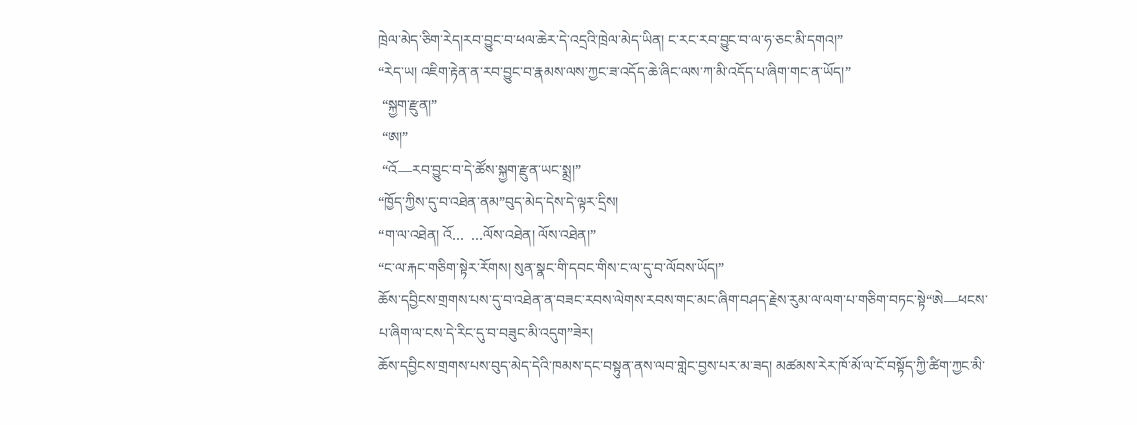ཁྲེལ་མེད་ཅིག་རེད།རབ་བྱུང་བ་ཕལ་ཆེར་དེ་འདྲའི་ཁྲེལ་མེད་ཡིན། ང་རང་རབ་བྱུང་བ་ལ་ཧ་ཅང་མི་དགའ།”
“རེད་ཡ། འཇིག་རྟེན་ན་རབ་བྱུང་བ་རྣམས་ལས་ཀྱང་ཟ་འདོད་ཆེ་ཞིང་ལས་ཀ་མི་འདོད་པ་ཞིག་གང་ན་ཡོད།”
 “སྐྱག་རྫུན།”
 “ཨ།”
 “འོ—རབ་བྱུང་བ་དེ་ཚོས་སྐྱག་རྫུན་ཡང་སྨྲ།”
“ཁྱོད་ཀྱིས་དུ་བ་འཐེན་ནམ”བུད་མེད་དེས་དེ་ལྟར་དྲིས།
“ག་ལ་འཐེན། འོ…  …ལོས་འཐེན། ལོས་འཐེན།”
“ང་ལ་རྐང་གཅིག་སྟེར་རོགས། སུན་སྣང་གི་དབང་གིས་ང་ལ་དུ་བ་ལོབས་ཡོད།”
ཆོས་དབྱིངས་གྲགས་པས་དུ་བ་འཐེན་ན་བཟང་རབས་ལེགས་རབས་གང་མང་ཞིག་བཤད་རྗེས་རུམ་ལ་ལག་པ་གཅིག་བཏང་སྟེ“ཨེ—ཕངས་པ་ཞིག་ལ་ངས་དེ་རིང་དུ་བ་བཟུང་མི་འདུག”ཟེར།
ཆོས་དབྱིངས་གྲགས་པས་བུད་མེད་དེའི་ཁམས་དང་བསྟུན་ནས་ལབ་གླེང་བྱས་པར་མ་ཟད། མཚམས་རེར་ཁོ་མོ་ལ་ངོ་བསྟོད་ཀྱི་ཚིག་ཀྱང་མི་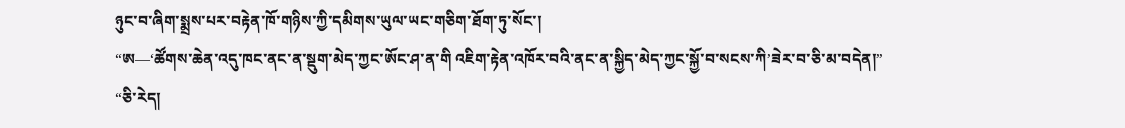ཉུང་བ་ཞིག་སྨྲས་པར་བརྟེན་ཁོ་གཉིས་ཀྱི་དམིགས་ཡུལ་ཡང་གཅིག་ཐོག་ཏུ་སོང་།
“ཨ—‘ཚོགས་ཆེན་འདུ་ཁང་ནང་ན་སྡུག་མེད་ཀྱང་ཨོང་ཤ་ན་གི འཇིག་རྟེན་འཁོར་བའི་ནང་ན་སྐྱིད་མེད་ཀྱང་སྐྱོ་བ་སངས་ཀི’ཟེར་བ་ཅི་མ་བདེན།”
“ཅི་རེད།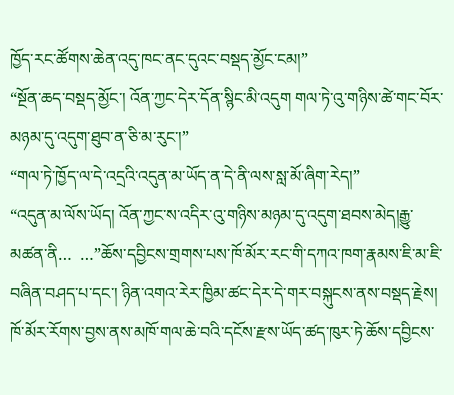ཁྱོད་རང་ཚོགས་ཆེན་འདུ་ཁང་ནང་དུའང་བསྡད་མྱོང་ངམ།”
“སྔོན་ཆད་བསྡད་མྱོང་། འོན་ཀྱང་དེར་དོན་སྙིང་མི་འདུག གལ་ཏེ་འུ་གཉིས་ཚེ་གང་བོར་མཉམ་དུ་འདུག་ཐུབ་ན་ཅི་མ་རུང་།”
“གལ་ཏེ་ཁྱོད་ལ་དེ་འདྲའི་འདུན་མ་ཡོད་ན་དེ་ནི་ལས་སླ་མོ་ཞིག་རེད།”
“འདུན་མ་ལོས་ཡོད། འོན་ཀྱང་ས་འདིར་འུ་གཉིས་མཉམ་དུ་འདུག་ཐབས་མེད།རྒྱུ་མཚན་ནི…  …”ཆོས་དབྱིངས་གྲགས་པས་ཁོ་མོར་རང་གི་དཀའ་ཁག་རྣམས་ཇི་མ་ཇི་བཞིན་བཤད་པ་དང་། ཉིན་འགའ་རེར་ཁྱིམ་ཚང་དེར་དེ་གར་བསྐུངས་ནས་བསྡད་རྗེས། ཁོ་མོར་རོགས་བྱས་ནས་མཁོ་གལ་ཆེ་བའི་དངོས་རྫས་ཡོད་ཚད་ཁུར་ཏེ་ཆོས་དབྱིངས་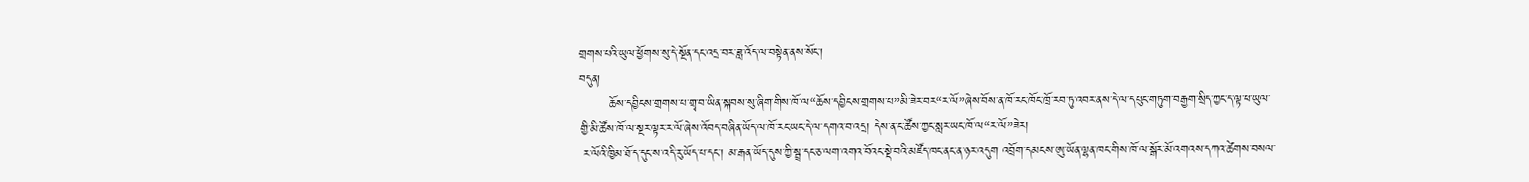གྲགས་པའི་ཡུལ་ཕྱོགས་སུ་དེ་སྔོན་དང་འདྲ་བར་ཟླ་འོད་ལ་བསྟེན་ནས་སོང་།
བདུན།
       ཆོས་དབྱིངས་གྲགས་པ་གྲྭ་བ་ཡིན་སྐབས་སུ་ཞིག་གིས་ཁོ་ལ“ཆོས་དབྱིངས་གྲགས་པ”མི་ཟེར་བར“ར་ལོ”ཞེས་བོས་ན་ཁོ་རང་ཁོང་ཁྲོ་རབ་ཏུ་འབར་ནས་དེ་ལ་དཔུང་གཏུག་བརྒྱག་སྲིད་ཀྱང་ད་ལྟ་ཕ་ཡུལ་གྱི་མི་ཚོས་ཁོ་ལ་སྔར་ལྟར་ར་ལོ་ཞེས་འོབད་བཞིན་ཡོད་ལ་ཁོ་རང་ཡང་དེ་ལ་དགའ་བ་འདྲ། དེས་ན་ང་ཚོས་ཀྱང་སླར་ཡང་ཁོ་ལ“ར་ལོ”ཟེར།
 ར་ལོའི་ཁྱིམ་ཐོ་ད་དུང་ས་འདི་རུ་ཡོད་པ་དང་། མ་རྒན་ཡོད་དུས་ཀྱི་སྦྲ་དང་ཅ་ལག་འགའ་བོའང་སྡེ་བའི་མཛོད་ཁང་ནང་ན་ཉར་འདུག འབྲོག་དམངས་ཨུ་ཡོན་ལྷན་ཁང་གིས་ཁོ་ལ་སྒོར་མོ་འགའས་དཀའ་ཚེགས་བསལ་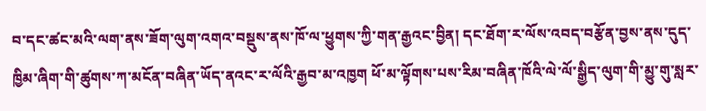བ་དང་ཚང་མའི་ལག་ནས་ཟོག་ལུག་འགའ་བསྡུས་ནས་ཁོ་ལ་ཕྱུགས་ཀྱི་གན་རྒྱའང་བྱིན། དང་ཐོག་ར་ལོས་འབད་བརྩོན་བྱས་ནས་དུད་ཁྱིམ་ཞིག་གི་ཚུགས་ཀ་མངོན་བཞིན་ཡོད་ནའང་ར་ལོའི་རྒྱབ་མ་འཁྱག ཕོ་མ་ལྟོགས་པས་རིམ་བཞིན་ཁོའི་ལེ་ལོ་སྒྱིད་ལུག་གི་མྱུ་གུ་སླར་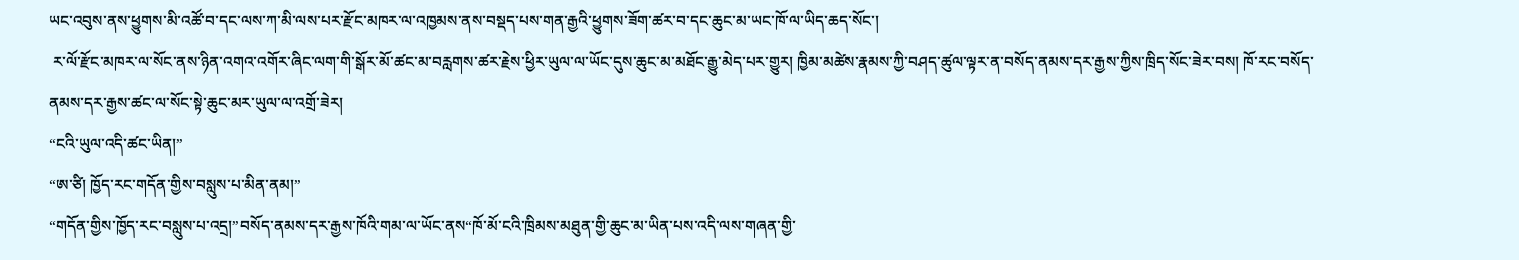ཡང་འབུས་ནས་ཕྱུགས་མི་འཚོ་བ་དང་ལས་ཀ་མི་ལས་པར་རྫོང་མཁར་ལ་འཁྱམས་ནས་བསྡད་པས་གན་རྒྱའི་ཕྱུགས་ཟོག་ཚར་བ་དང་ཆུང་མ་ཡང་ཁོ་ལ་ཡིད་ཆད་སོང་།
 ར་ལོ་རྫོང་མཁར་ལ་སོང་ནས་ཉིན་འགའ་འགོར་ཞིང་ལག་གི་སྒོར་མོ་ཚང་མ་བརླགས་ཚར་རྗེས་ཕྱིར་ཡུལ་ལ་ཡོང་དུས་ཆུང་མ་མཐོང་རྒྱུ་མེད་པར་གྱུར། ཁྱིམ་མཚེས་རྣམས་ཀྱི་བཤད་ཚུལ་ལྟར་ན་བསོད་ནམས་དར་རྒྱས་ཀྱིས་ཁྲིད་སོང་ཟེར་བས། ཁོ་རང་བསོད་ནམས་དར་རྒྱས་ཚང་ལ་སོང་སྟེ་ཆུང་མར་ཡུལ་ལ་འགྲོ་ཟེར།
“ངའི་ཡུལ་འདི་ཚང་ཡིན།”
“ཨ་ཙི། ཁྱོད་རང་གདོན་གྱིས་བསླུས་པ་མིན་ནམ།”
“གདོན་གྱིས་ཁྱོད་རང་བསླུས་པ་འདྲ།”བསོད་ནམས་དར་རྒྱས་ཁོའི་གམ་ལ་ཡོང་ནས“ཁོ་མོ་ངའི་ཁྲིམས་མཐུན་གྱི་ཆུང་མ་ཡིན་པས་འདི་ལས་གཞན་གྱི་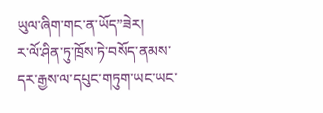ཡུལ་ཞིག་གང་ན་ཡོད”ཟེར།
ར་ལོ་ཤིན་ཏུ་ཁྲོས་ཏེ་བསོད་ནམས་དར་རྒྱས་ལ་དཔུང་གཏུག་ཡང་ཡང་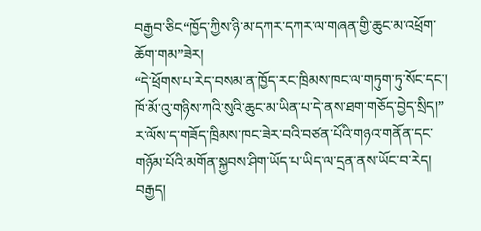བརྒྱབ་ཅིང“ཁྱོད་ཀྱིས་ཉི་མ་དཀར་དཀར་ལ་གཞན་གྱི་ཆུང་མ་འཕྲོག་ཆོག་གམ”ཟེར།
“དེ་ཕྲོགས་པ་རེད་བསམ་ན་ཁྱོད་རང་ཁྲིམས་ཁང་ལ་གཏུག་ཏུ་སོང་དང་། ཁོ་མོ་འུ་གཉིས་ཀའི་སུའི་ཆུང་མ་ཡིན་པ་དེ་ནས་ཐག་གཅོད་བྱེད་སྲིད།”
ར་ལོས་ད་གཟོད་ཁྲིམས་ཁང་ཟེར་བའི་བཙན་པོའི་གཉའ་གནོན་དང་གཉོམ་པོའི་མགོན་སྐྱབས་ཤིག་ཡོད་པ་ཡིད་ལ་དྲན་ནས་ཡོང་བ་རེད།
བརྒྱད།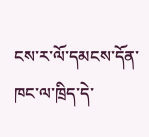ངས་ར་ལོ་དམངས་དོན་ཁང་ལ་ཁྲིད་དེ་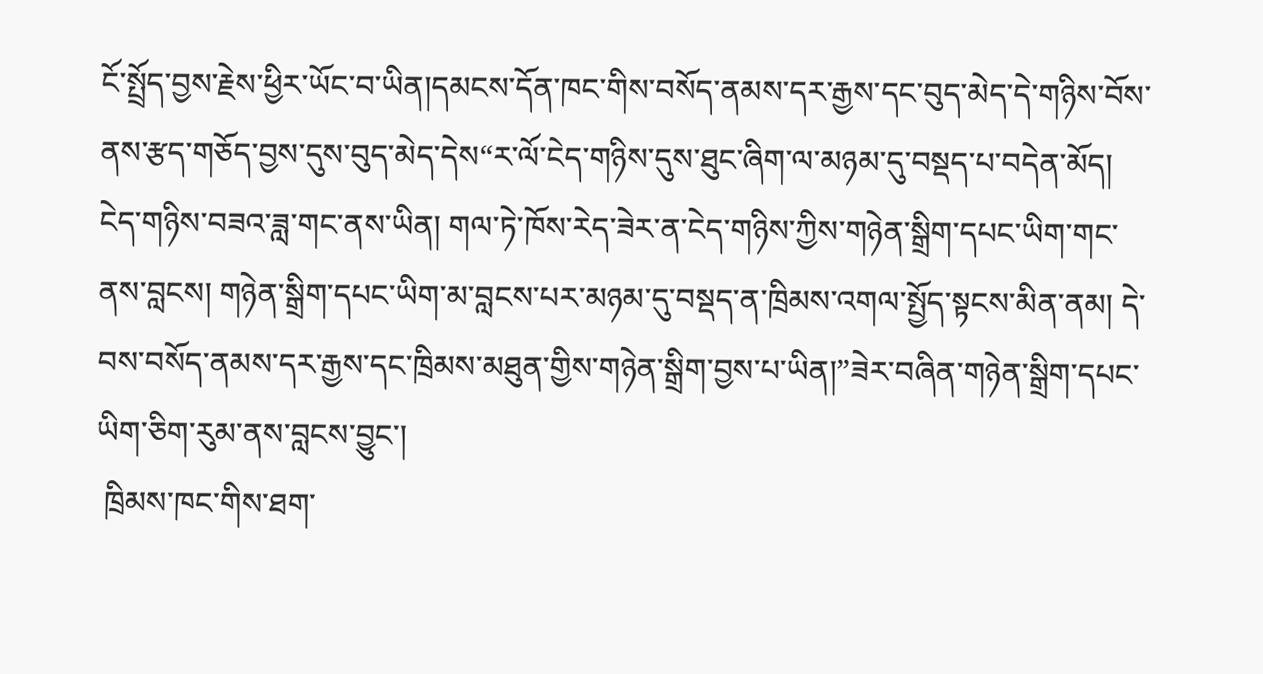ངོ་སྤྲོད་བྱས་རྗེས་ཕྱིར་ཡོང་བ་ཡིན།དམངས་དོན་ཁང་གིས་བསོད་ནམས་དར་རྒྱས་དང་བུད་མེད་དེ་གཉིས་བོས་ནས་རྩད་གཅོད་བྱས་དུས་བུད་མེད་དེས“ར་ལོ་ངེད་གཉིས་དུས་ཐུང་ཞིག་ལ་མཉམ་དུ་བསྡད་པ་བདེན་མོད། ངེད་གཉིས་བཟའ་ཟླ་གང་ནས་ཡིན། གལ་ཏེ་ཁོས་རེད་ཟེར་ན་ངེད་གཉིས་ཀྱིས་གཉེན་སྒྲིག་དཔང་ཡིག་གང་ནས་བླངས། གཉེན་སྒྲིག་དཔང་ཡིག་མ་བླངས་པར་མཉམ་དུ་བསྡད་ན་ཁྲིམས་འགལ་སྤྱོད་སྟངས་མིན་ནམ། དེ་བས་བསོད་ནམས་དར་རྒྱས་དང་ཁྲིམས་མཐུན་གྱིས་གཉེན་སྒྲིག་བྱས་པ་ཡིན།”ཟེར་བཞིན་གཉེན་སྒྲིག་དཔང་ཡིག་ཅིག་རུམ་ནས་བླངས་བྱུང་།
 ཁྲིམས་ཁང་གིས་ཐག་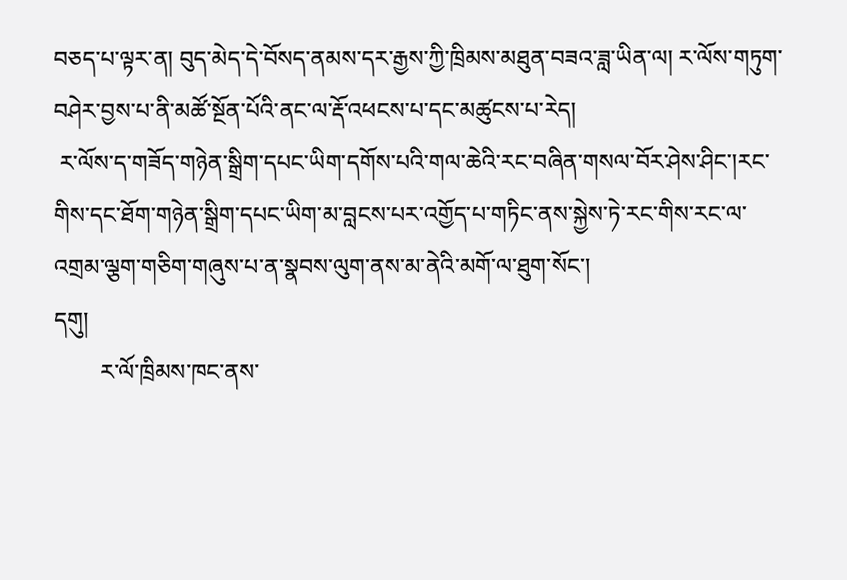བཅད་པ་ལྟར་ན། བུད་མེད་དེ་བོསད་ནམས་དར་རྒྱས་ཀྱི་ཁྲིམས་མཐུན་བཟའ་ཟླ་ཡིན་ལ། ར་ལོས་གཏུག་བཤེར་བྱས་པ་ནི་མཚོ་སྔོན་པོའི་ནང་ལ་རྡོ་འཕངས་པ་དང་མཚུངས་པ་རེད།
 ར་ལོས་ད་གཟོད་གཉེན་སྒྲིག་དཔང་ཡིག་དགོས་པའི་གལ་ཆེའི་རང་བཞིན་གསལ་བོར་ཤེས་ཤིང་།རང་གིས་དང་ཐོག་གཉེན་སྒྲིག་དཔང་ཡིག་མ་བླངས་པར་འགྱོད་པ་གཏིང་ནས་སྐྱེས་ཏེ་རང་གིས་རང་ལ་འགྲམ་ལྕག་གཅིག་གཞུས་པ་ན་སྣབས་ལུག་ནས་མ་ནེའི་མགོ་ལ་ཐུག་སོང་།
དགུ།
        ར་ལོ་ཁྲིམས་ཁང་ནས་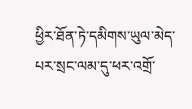ཕྱིར་ཐོན་ཏེ་དམིགས་ཡུལ་མེད་པར་སྲང་ལམ་དུ་ཕར་འགྲོ་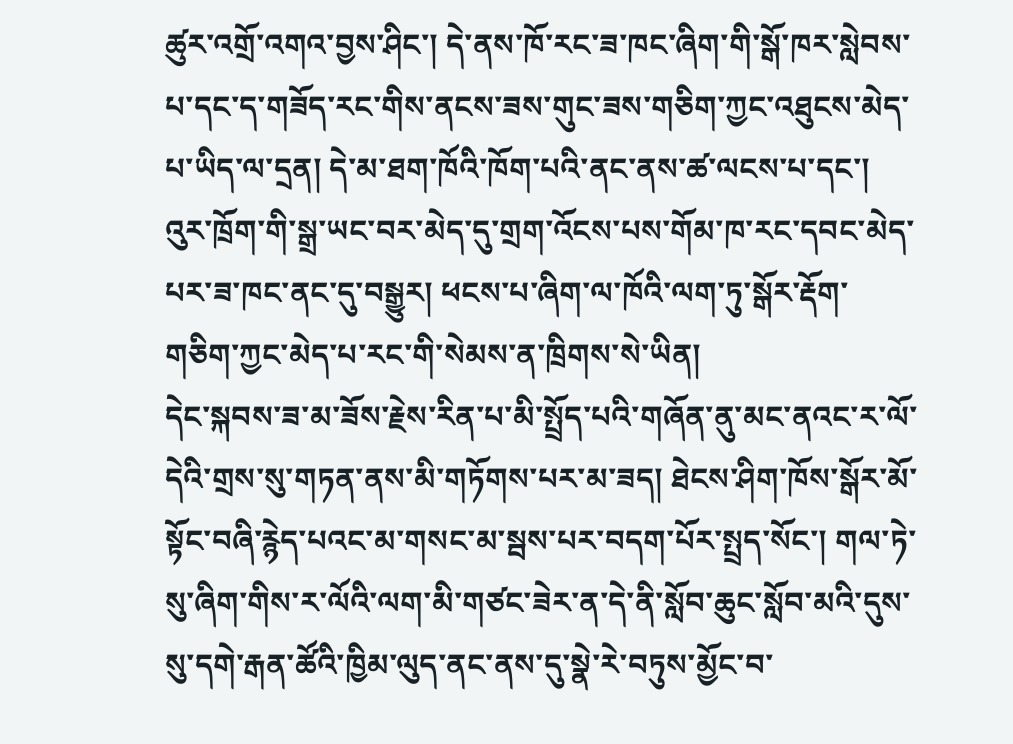ཚུར་འགྲོ་འགའ་བྱས་ཤིང་། དེ་ནས་ཁོ་རང་ཟ་ཁང་ཞིག་གི་སྒོ་ཁར་སླེབས་པ་དང་ད་གཟོད་རང་གིས་ནངས་ཟས་གུང་ཟས་གཅིག་ཀྱང་འཐུངས་མེད་པ་ཡིད་ལ་དྲན། དེ་མ་ཐག་ཁོའི་ཁོག་པའི་ནང་ནས་ཚ་ལངས་པ་དང་། འུར་ཁྲོག་གི་སྒྲ་ཡང་བར་མེད་དུ་གྲག་འོངས་པས་གོམ་ཁ་རང་དབང་མེད་པར་ཟ་ཁང་ནང་དུ་བསྒྱུར། ཕངས་པ་ཞིག་ལ་ཁོའི་ལག་ཏུ་སྒོར་རྡོག་གཅིག་ཀྱང་མེད་པ་རང་གི་སེམས་ན་ཁྲིགས་སེ་ཡིན།
དེང་སྐབས་ཟ་མ་ཟོས་རྗེས་རིན་པ་མི་སྤྲོད་པའི་གཞོན་ནུ་མང་ནའང་ར་ལོ་དེའི་གྲས་སུ་གཏན་ནས་མི་གཏོགས་པར་མ་ཟད། ཐེངས་ཤིག་ཁོས་སྒོར་མོ་སྟོང་བཞི་རྙེད་པའང་མ་གསང་མ་སྦས་པར་བདག་པོར་སྤྲད་སོང་། གལ་ཏེ་སུ་ཞིག་གིས་ར་ལོའི་ལག་མི་གཙང་ཟེར་ན་དེ་ནི་སློབ་ཆུང་སློབ་མའི་དུས་སུ་དགེ་རྒན་ཚོའི་ཁྱིམ་ལུད་ནང་ནས་དུ་སྣེ་རེ་བཏུས་མྱོང་བ་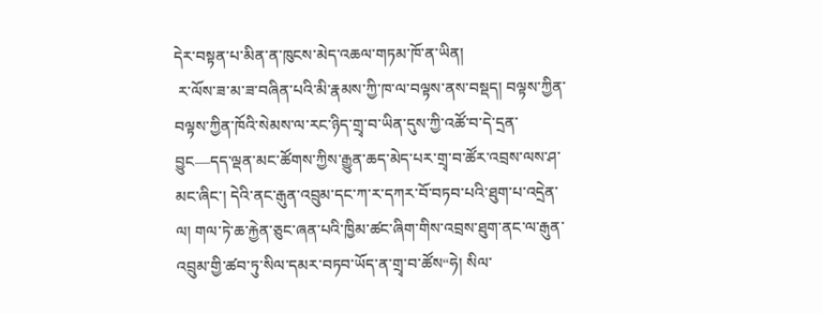དེར་བསྟན་པ་མིན་ན་ཁུངས་མེད་འཆལ་གཏམ་ཁོ་ན་ཡིན།
 ར་ལོས་ཟ་མ་ཟ་བཞིན་པའི་མི་རྣམས་ཀྱི་ཁ་ལ་བལྟས་ནས་བསྡད། བལྟས་ཀྱིན་བལྟས་ཀྱིན་ཁོའི་སེམས་ལ་རང་ཉིད་གྲྭ་བ་ཡིན་དུས་ཀྱི་འཚོ་བ་དེ་དྲན་བྱུང—དད་ལྡན་མང་ཚོགས་ཀྱིས་རྒྱུན་ཆད་མེད་པར་གྲྭ་བ་ཚོར་འབྲས་ལས་ཤ་མང་ཞིང་། དེའི་ནང་རྒུན་འབྲུམ་དང་ཀ་ར་དཀར་བོ་བཏབ་པའི་ཐུག་པ་འདྲེན་ལ། གལ་ཏེ་ཆ་རྐྱེན་ཅུང་ཞན་པའི་ཁྱིམ་ཚང་ཞིག་གིས་འབྲས་ཐུག་ནང་ལ་རྒུན་འབྲུམ་གྱི་ཚབ་ཏུ་སིལ་དམར་བཏབ་ཡོད་ན་གྲྭ་བ་ཚོས“ཧེ། སིལ་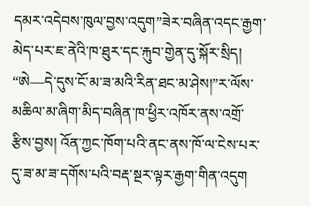དམར་འདེབས་ཁུལ་བྱས་འདུག”ཟེར་བཞིན་འདང་རྒྱག་མེད་པར་ཇ་ནེའི་ཁ་ཐུར་དང་རྐུབ་གྱེན་དུ་སྐོར་སྲིད།
“ཨེ—དེ་དུས་ངོ་མ་ཟ་མའི་རིན་ཐང་མ་ཤེས།”ར་ལོས་མཆིལ་མ་ཞིག་མིད་བཞིན་ཁ་ཕྱིར་འཁོར་ནས་འགྲོ་རྩིས་བྱས། འོན་ཀྱང་ཁོག་པའི་ནང་ནས་ཁོ་ལ་ངེས་པར་དུ་ཟ་མ་ཟ་དགོས་པའི་བརྡ་སྔར་ལྟར་རྒྱག་གིན་འདུག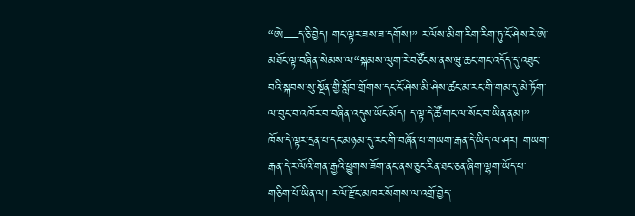“ཨེ—ད་ཅི་བྱེད། གང་ལྟར་ཟས་ཟ་དགོས།” ར་ལོས་མིག་རིག་རིག་ཏུ་ངོ་ཤེས་རེ་ཨེ་མཐོང་ལྟ་བཞིན་སེམས་ལ“སྐམས་ལུག་རེ་བཙོངས་ནས་ཝུ་ཆང་གང་འདོད་དུ་འཐུང་བའི་སྐབས་སུ་སྔོན་གྱི་སློབ་གྲོགས་དང་ངོ་ཤེས་མི་ཤེས་ཚང་མ་རང་གི་གམ་དུ་མེ་ཏོག་ལ་བུང་བ་འཁོར་བ་བཞིན་འདུས་ཡོང་མོད། ད་ལྟ་དེ་ཚོ་གང་ལ་སོང་བ་ཡིན་ནམ།” ཁོས་དེ་ལྟར་དྲན་པ་དང་མཉམ་དུ་རང་གི་བཞོན་པ་གཡག་རྒན་དེ་ཡིད་ལ་ཤར། གཡག་རྒན་དེ་ར་ལོའི་གན་རྒྱའི་ཕྱུགས་ཟོག་ནང་ནས་ཅུང་རིན་ཐང་ཅན་ཞིག་ལྷག་ཡོད་པ་གཅིག་པོ་ཡིན་ལ། ར་ལོ་རྫོང་མཁར་སོགས་ལ་འགྲོ་བྱེད་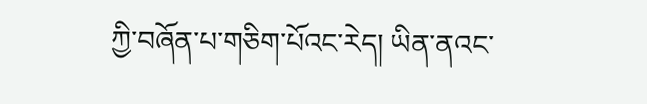ཀྱི་བཞོན་པ་གཅིག་པོའང་རེད། ཡིན་ནའང་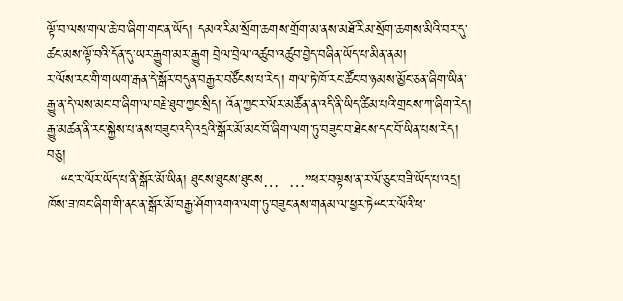ལྟོ་བ་ལས་གལ་ཆེ་བ་ཞིག་གང་ན་ཡོད། དམའ་རིམ་སྲོག་ཆགས་གྲོག་མ་ནས་མཐོ་རིམ་སྲོག་ཆགས་མིའི་བར་དུ་ཚང་མས་ལྟོ་བའི་དོན་དུ་ཡར་རྒྱུག་མར་རྒྱུག བྲེལ་བྲེལ་འཚུབ་འཚུབ་བྱེད་བཞིན་ཡོད་པ་མིན་ནམ།
ར་ལོས་རང་གི་གཡག་རྒན་དེ་སྒོར་བདུན་བརྒྱར་བཙོངས་པ་རེད། གལ་ཏེ་ཁོ་རང་ཚོང་བ་ཉམས་མྱོང་ཅན་ཞིག་ཡིན་རྒྱུ་ན་དེ་ལས་མང་བ་ཞིག་ལ་བརྗེ་ཐུབ་ཀྱང་སྲིད། འོན་ཀྱང་ར་ལོར་མཚོན་ན་འདི་ནི་ཡིད་ཚིམ་པའི་གྲངས་ཀ་ཞིག་རེད། རྒྱུ་མཚན་ནི་རང་སྐྱེས་པ་ནས་བཟུང་འདི་འདྲའི་སྒོར་མོ་མང་བོ་ཞིག་ལག་ཏུ་བཟུང་བ་ཐེངས་དང་བོ་ཡིན་པས་རེད།
བཅུ།
   “ང་ར་ལོར་ཡོད་པ་ནི་སྒོར་མོ་ཡིན། ཐུངས་ཐུངས་ཐུངས…  …”ཕར་བལྟས་ན་ར་ལོ་ཅུང་བཟི་ཡོད་པ་འདྲ། ཁོས་ཟ་ཁང་ཞིག་གི་ནང་ན་སྒོར་མོ་བརྒྱ་ཤོག་འགའ་ལག་ཏུ་བཟུང་ནས་གནམ་ལ་ཕྱར་ཏེ“ང་ར་ལོའི་ཕ་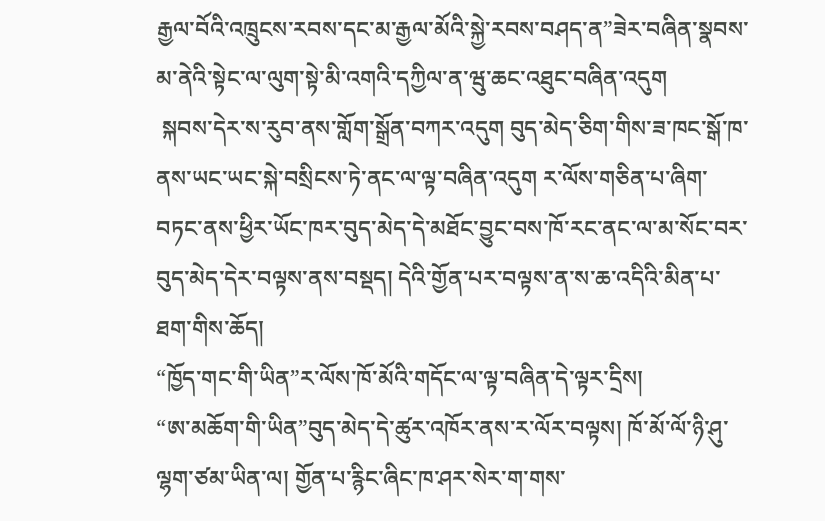རྒྱལ་བོའི་འཁྲུངས་རབས་དང་མ་རྒྱལ་མོའི་སྐྱེ་རབས་བཤད་ན”ཟེར་བཞིན་སྣབས་མ་ནེའི་སྟེང་ལ་ལུག་སྟེ་མི་འགའི་དཀྱིལ་ན་ཝུ་ཆང་འཐུང་བཞིན་འདུག
 སྐབས་དེར་ས་རུབ་ནས་གློག་སྒྲོན་བཀར་འདུག བུད་མེད་ཅིག་གིས་ཟ་ཁང་སྒོ་ཁ་ནས་ཡང་ཡང་སྐེ་བསྲིངས་ཏེ་ནང་ལ་ལྟ་བཞིན་འདུག ར་ལོས་གཅིན་པ་ཞིག་བཏང་ནས་ཕྱིར་ཡོང་ཁར་བུད་མེད་དེ་མཐོང་བྱུང་བས་ཁོ་རང་ནང་ལ་མ་སོང་བར་བུད་མེད་དེར་བལྟས་ནས་བསྡད། དེའི་གྱོན་པར་བལྟས་ན་ས་ཆ་འདིའི་མིན་པ་ཐག་གིས་ཆོད།
“ཁྱོད་གང་གི་ཡིན”ར་ལོས་ཁོ་མོའི་གདོང་ལ་ལྟ་བཞིན་དེ་ལྟར་དྲིས།
“ཨ་མཆོག་གི་ཡིན”བུད་མེད་དེ་ཚུར་འཁོར་ནས་ར་ལོར་བལྟས། ཁོ་མོ་ལོ་ཉི་ཤུ་ལྷག་ཙམ་ཡིན་ལ། གྱོན་པ་རྙིང་ཞིང་ཁ་ཤར་སེར་ག་གས་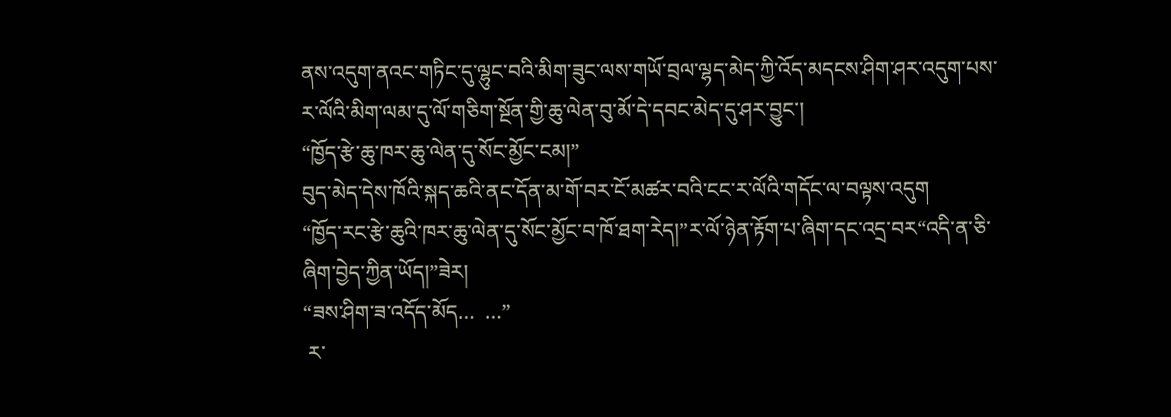ནས་འདུག་ནའང་གཏིང་དུ་ལྷུང་བའི་མིག་ཟུང་ལས་གཡོ་བྲལ་ལྷད་མེད་ཀྱི་འོད་མདངས་ཤིག་ཤར་འདུག་པས་ར་ལོའི་མིག་ལམ་དུ་ལོ་གཅིག་སྔོན་གྱི་ཆུ་ལེན་བུ་མོ་དེ་དབང་མེད་དུ་ཤར་བྱུང་།
“ཁྱོད་རྩེ་ཆུ་ཁར་ཆུ་ལེན་དུ་སོང་མྱོང་ངམ།”
བུད་མེད་དེས་ཁོའི་སྐད་ཆའི་ནང་དོན་མ་གོ་བར་ངོ་མཚར་བའི་ངང་ར་ལོའི་གདོང་ལ་བལྟས་འདུག
“ཁྱོད་རང་རྩེ་ཆུའི་ཁར་ཆུ་ལེན་དུ་སོང་མྱོང་བ་ཁོ་ཐག་རེད།”ར་ལོ་ཉེན་རྟོག་པ་ཞིག་དང་འདྲ་བར“འདི་ན་ཅི་ཞིག་བྱེད་ཀྱིན་ཡོད།”ཟེར།
“ཟས་ཤིག་ཟ་འདོད་མོད…  …”
 ར་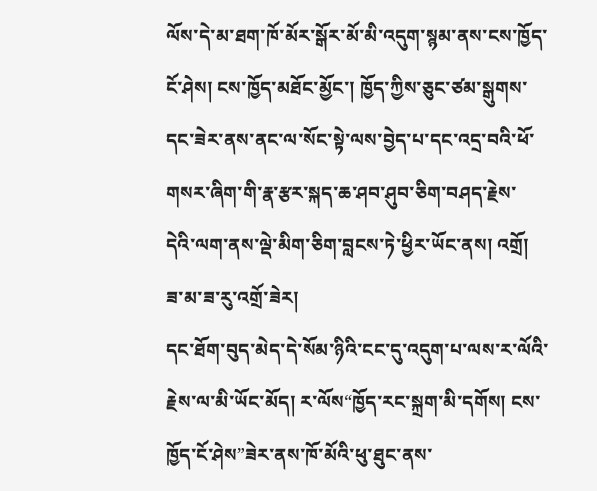ལོས་དེ་མ་ཐག་ཁོ་མོར་སྒོར་མོ་མི་འདུག་སྙམ་ནས་ངས་ཁྱོད་ངོ་ཤེས། ངས་ཁྱོད་མཐོང་མྱོང་། ཁྱོད་ཀྱིས་ཅུང་ཙམ་སྒུགས་དང་ཟེར་ནས་ནང་ལ་སོང་སྟེ་ལས་བྱེད་པ་དང་འདྲ་བའི་ཕོ་གསར་ཞིག་གི་རྣ་རྩར་སྐད་ཆ་ཤབ་ཤུབ་ཅིག་བཤད་རྗེས་དེའི་ལག་ནས་ལྡེ་མིག་ཅིག་བླངས་ཏེ་ཕྱིར་ཡོང་ནས། འགྲོ། ཟ་མ་ཟ་རུ་འགྲོ་ཟེར།
དང་ཐོག་བུད་མེད་དེ་སོམ་ཉིའི་ངང་དུ་འདུག་པ་ལས་ར་ལོའི་རྗེས་ལ་མི་ཡོང་མོད། ར་ལོས“ཁྱོད་རང་སྐྲག་མི་དགོས། ངས་ཁྱོད་ངོ་ཤེས”ཟེར་ནས་ཁོ་མོའི་ཕུ་ཐུང་ནས་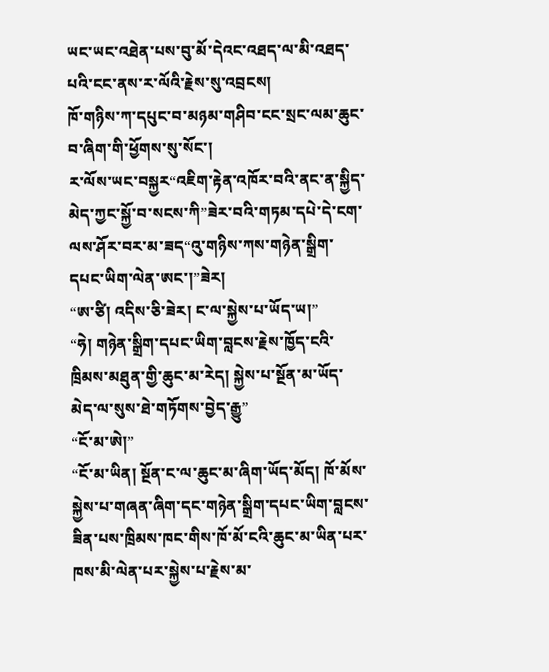ཡང་ཡང་འཐེན་པས་བུ་མོ་དེའང་འཐད་ལ་མི་འཐད་པའི་ངང་ནས་ར་ལོའི་རྗེས་སུ་འབྲངས།
ཁོ་གཉིས་ཀ་དཔུང་བ་མཉམ་གཤིབ་ངང་སྲང་ལམ་ཆུང་བ་ཞིག་གི་ཕྱོགས་སུ་སོང་།
ར་ལོས་ཡང་བསྐྱར“འཇིག་རྟེན་འཁོར་བའི་ནང་ན་སྐྱིད་མེད་ཀྱང་སྐྱོ་བ་སངས་ཀི”ཟེར་བའི་གཏམ་དཔེ་དེ་ངག་ལས་ཤོར་བར་མ་ཟད“འུ་གཉིས་ཀས་གཉེན་སྒྲིག་དཔང་ཡིག་ལེན་ཨང་།”ཟེར།
“ཨ་ཙི། འདིས་ཅི་ཟེར། ང་ལ་སྐྱེས་པ་ཡོད་ཡ།”
“ཧེ། གཉེན་སྒྲིག་དཔང་ཡིག་བླངས་རྗེས་ཁྱོད་ངའི་ཁྲིམས་མཐུན་གྱི་ཆུང་མ་རེད། སྐྱེས་པ་སྔོན་མ་ཡོད་མེད་ལ་སུས་ཐེ་གཏོགས་བྱེད་རྒྱུ”
“ངོ་མ་ཨེ།”
“ངོ་མ་ཡིན། སྔོན་ང་ལ་ཆུང་མ་ཞིག་ཡོད་མོད། ཁོ་མོས་སྐྱེས་པ་གཞན་ཞིག་དང་གཉེན་སྒྲིག་དཔང་ཡིག་བླངས་ཟིན་པས་ཁྲིམས་ཁང་གིས་ཁོ་མོ་ངའི་ཆུང་མ་ཡིན་པར་ཁས་མི་ལེན་པར་སྐྱེས་པ་རྗེས་མ་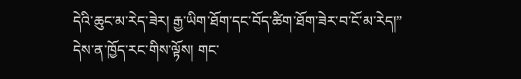དེའི་ཆུང་མ་རེད་ཟེར། རྒྱ་ཡིག་ཐོག་དང་བོད་ཚིག་ཐོག་ཟེར་བ་ངོ་མ་རེད།”
དེས་ན་ཁྱོད་རང་གིས་ལྟོས། གང་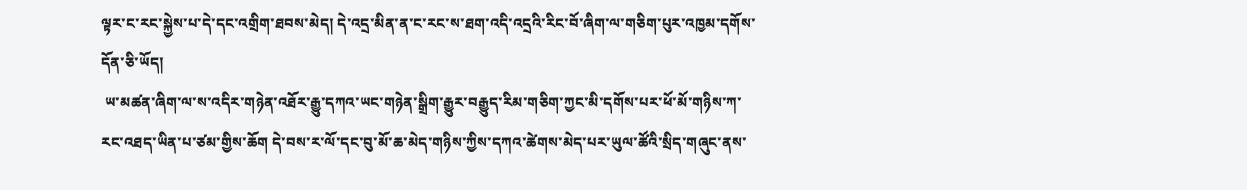ལྟར་ང་རང་སྐྱེས་པ་དེ་དང་འགྲིག་ཐབས་མེད། དེ་འདྲ་མིན་ན་ང་རང་ས་ཐག་འདི་འདྲའི་རིང་བོ་ཞིག་ལ་གཅིག་པུར་འཁྱམ་དགོས་དོན་ཅི་ཡོད།
 ཡ་མཚན་ཞིག་ལ་ས་འདིར་གཉེན་འཐོར་རྒྱུ་དཀའ་ཡང་གཉེན་སྒྲིག་རྒྱུར་བརྒྱུད་རིམ་གཅིག་ཀྱང་མི་དགོས་པར་ཕོ་མོ་གཉིས་ཀ་རང་འཐད་ཡིན་པ་ཙམ་གྱིས་ཆོག དེ་བས་ར་ལོ་དང་བུ་མོ་ཆ་མེད་གཉིས་ཀྱིས་དཀའ་ཚེགས་མེད་པར་ཡུལ་ཚོའི་སྲིད་གཞུང་ནས་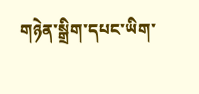གཉེན་སྒྲིག་དཔང་ཡིག་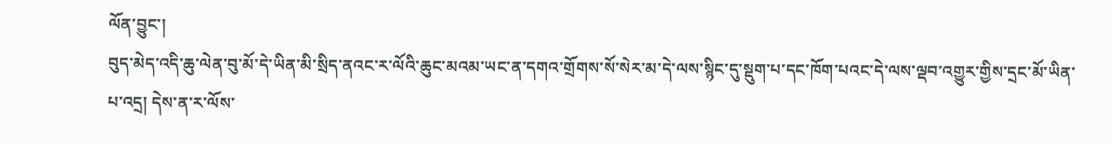ལོན་བྱུང་།
བུད་མེད་འདི་ཆུ་ལེན་བུ་མོ་དེ་ཡིན་མི་སྲིད་ནའང་ར་ལོའི་ཆུང་མའམ་ཡང་ན་དགའ་གྲོགས་སོ་སེར་མ་དེ་ལས་སྙིང་དུ་སྡུག་པ་དང་ཁོག་པའང་དེ་ལས་ལྡབ་འགྱུར་གྱིས་དྲང་མོ་ཡིན་པ་འདྲ། དེས་ན་ར་ལོས་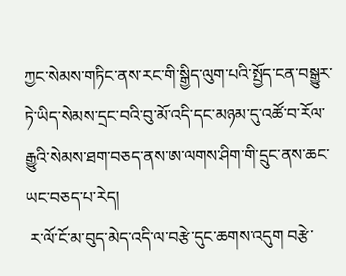ཀྱང་སེམས་གཏིང་ནས་རང་གི་སྒྱིད་ལུག་པའི་སྤྱོད་ངན་བསྒྱུར་ཏེ་ཡིད་སེམས་དྲང་བའི་བུ་མོ་འདི་དང་མཉམ་དུ་འཚོ་བ་རོལ་རྒྱུའི་སེམས་ཐག་བཅད་ནས་ཨ་ལགས་ཤིག་གི་དྲུང་ནས་ཆང་ཡང་བཅད་པ་རེད།
 ར་ལོ་ངོ་མ་བུད་མེད་འདི་ལ་བརྩེ་དུང་ཆགས་འདུག བརྩེ་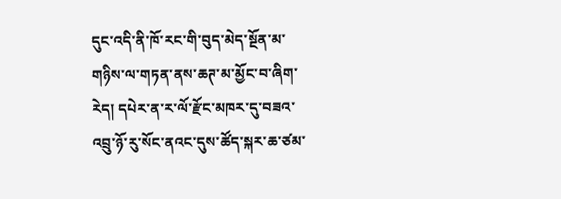དུང་འདི་ནི་ཁོ་རང་གི་བུད་མེད་སྔོན་མ་གཉིས་ལ་གཏན་ནས་ཆཊ་མ་མྱོང་བ་ཞིག་རེད། དཔེར་ན་ར་ལོ་རྫོང་མཁར་དུ་བཟའ་འབྲུ་ཉོ་རུ་སོང་ནའང་དུས་ཚོད་སྐར་ཆ་ཙམ་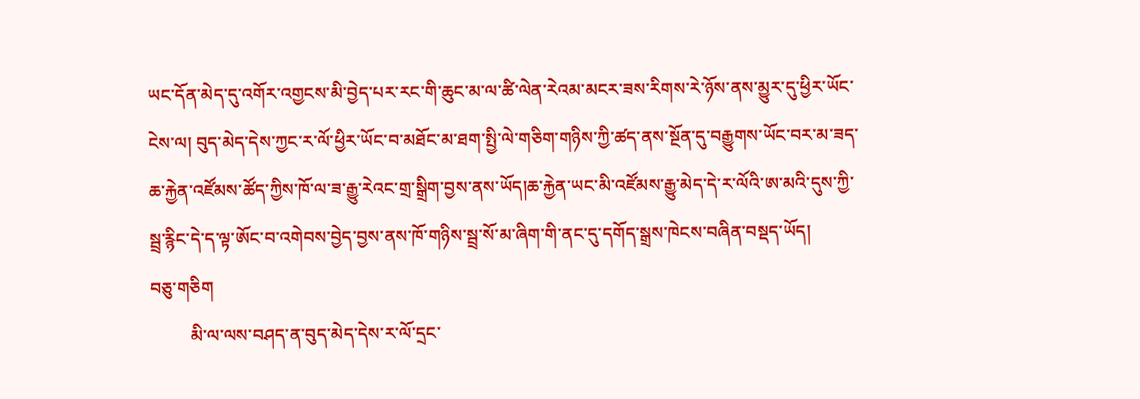ཡང་དོན་མེད་དུ་འགོར་འགྱངས་མི་བྱེད་པར་རང་གི་ཆུང་མ་ལ་ཚི་ལེན་རེའམ་མངར་ཟས་རིགས་རེ་ཉོས་ནས་མྱུར་དུ་ཕྱིར་ཡོང་ངེས་ལ། བུད་མེད་དེས་ཀྱང་ར་ལོ་ཕྱིར་ཡོང་བ་མཐོང་མ་ཐག་སྤྱི་ལེ་གཅིག་གཉིས་ཀྱི་ཚད་ནས་སྔོན་དུ་བརྒྱུགས་ཡོང་བར་མ་ཟད་ཆ་རྐྱེན་འཛོམས་ཚོད་ཀྱིས་ཁོ་ལ་ཟ་རྒྱུ་རེའང་གྲ་སྒྲིག་བྱས་ནས་ཡོད།ཆ་རྐྱེན་ཡང་མི་འཛོམས་རྒྱུ་མེད་དེ་ར་ལོའི་ཨ་མའི་དུས་ཀྱི་སྦྲ་རྙིང་དེ་ད་ལྟ་ཨོང་བ་འགེབས་བྱེད་བྱས་ནས་ཁོ་གཉིས་སྦྲ་སོ་མ་ཞིག་གི་ནང་དུ་དགོད་སྒྲས་ཁེངས་བཞིན་བསྡད་ཡོད།
བཅུ་གཅིག
         མི་ལ་ལས་བཤད་ན་བུད་མེད་དེས་ར་ལོ་དྲང་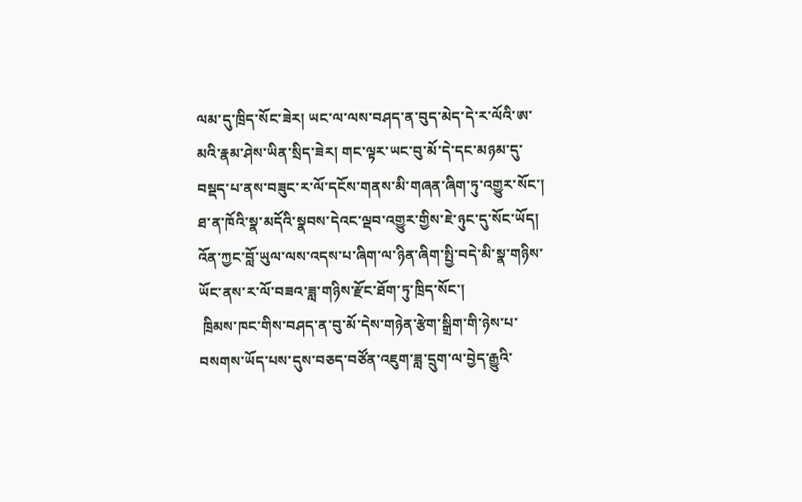ལམ་དུ་ཁྲིད་སོང་ཟེར། ཡང་ལ་ལས་བཤད་ན་བུད་མེད་དེ་ར་ལོའི་ཨ་མའི་རྣམ་ཤེས་ཡིན་སྲིད་ཟེར། གང་ལྟར་ཡང་བུ་མོ་དེ་དང་མཉམ་དུ་བསྡད་པ་ནས་བཟུང་ར་ལོ་དངོས་གནས་མི་གཞན་ཞིག་ཏུ་འགྱུར་སོང་། ཐ་ན་ཁོའི་སྣ་མདོའི་སྣབས་དེའང་ལྡབ་འགྱུར་གྱིས་ཇེ་ཉུང་དུ་སོང་ཡོད།
འོན་ཀྱང་བློ་ཡུལ་ལས་འདས་པ་ཞིག་ལ་ཉིན་ཞིག་སྤྱི་བདེ་མི་སྣ་གཉིས་ཡོང་ནས་ར་ལོ་བཟའ་ཟླ་གཉིས་རྫོང་ཐོག་ཏུ་ཁྲིད་སོང་།
 ཁྲིམས་ཁང་གིས་བཤད་ན་བུ་མོ་དེས་གཉེན་རྩེག་སྒྲིག་གི་ཉེས་པ་བསགས་ཡོད་པས་དུས་བཅད་བཙོན་འཇུག་ཟླ་དྲུག་ལ་བྱེད་རྒྱུའི་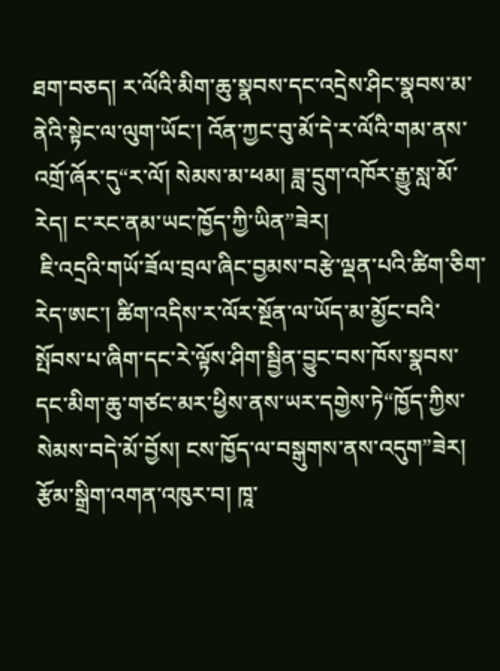ཐག་བཅད། ར་ལོའི་མིག་ཆུ་སྣབས་དང་འདྲེས་ཤིང་སྣབས་མ་ནེའི་སྟེང་ལ་ལུག་ཡོང་། འོན་ཀྱང་བུ་མོ་དེ་ར་ལོའི་གམ་ནས་འགྲོ་ཞོར་དུ“ར་ལོ། སེམས་མ་ཕམ། ཟླ་དྲུག་འཁོར་རྒྱུ་སླ་མོ་རེད། ང་རང་ནམ་ཡང་ཁྱོད་ཀྱི་ཡིན”ཟེར།
 ཇི་འདྲའི་གཡོ་ཟོལ་བྲལ་ཞིང་བྱམས་བརྩེ་ལྡན་པའི་ཚིག་ཅིག་རེད་ཨང་། ཚིག་འདིས་ར་ལོར་སྔོན་ལ་ཡོད་མ་མྱོང་བའི་སྤོབས་པ་ཞིག་དང་རེ་ལྟོས་ཤིག་སྦྱིན་བྱུང་བས་ཁོས་སྣབས་དང་མིག་ཆུ་གཙང་མར་ཕྱིས་ནས་ཡར་དགྱེས་ཏེ“ཁྱོད་ཀྱིས་སེམས་བདེ་མོ་བྱོས། ངས་ཁྱོད་ལ་བསྒུགས་ནས་འདུག”ཟེར།
རྩོམ་སྒྲིག་འགན་འཁུར་བ། ཁཱ་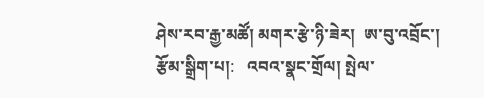ཤེས་རབ་རྒྱ་མཚོ། མགར་རྩེ་ཉི་ཟེར།  ཨ་བུ་འབྲོང་།
རྩོམ་སྒྲིག་པ།:   འབའ་སྣང་གྲོལ། སྤེལ་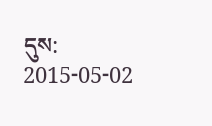དུས:   2015-05-02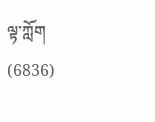ལྟ་ཀློག (6836)